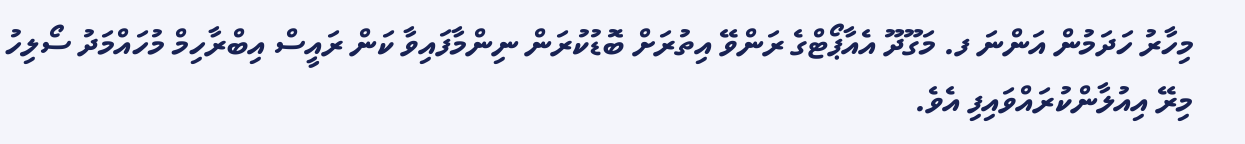މިހާރު ހަދަމުން އަންނަ ފ. މަގޫދޫ އެއާޕޯޓްގެ ރަންވޭ އިތުރަށް ބޮޑުކުރަން ނިންމާފައިވާ ކަން ރައީސް އިބްރާހިމް މުހައްމަދު ސޯލިހު މިރޭ އިއުލާންކުރައްވައިފި އެވެ.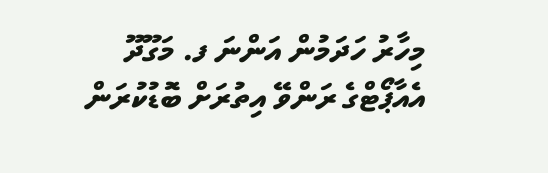މިހާރު ހަދަމުން އަންނަ ފ. މަގޫދޫ އެއާޕޯޓްގެ ރަންވޭ އިތުރަށް ބޮޑުކުރަން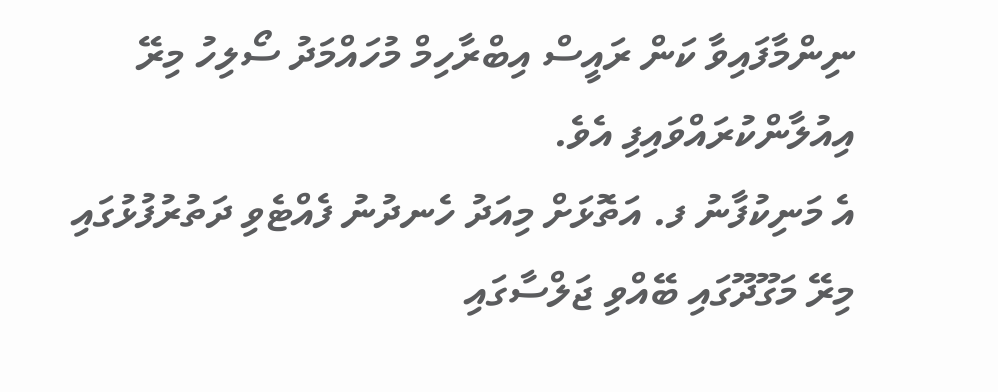ނިންމާފައިވާ ކަން ރައީސް އިބްރާހިމް މުހައްމަދު ސޯލިހު މިރޭ އިއުލާންކުރައްވައިފި އެވެ.
އެ މަނިކުފާނު ފ. އަތޮޅަށް މިއަދު ހެނދުނު ފެއްޓެވި ދަތުރުފުޅުގައި މިރޭ މަގޫދޫގައި ބޭއްވި ޖަލްސާގައި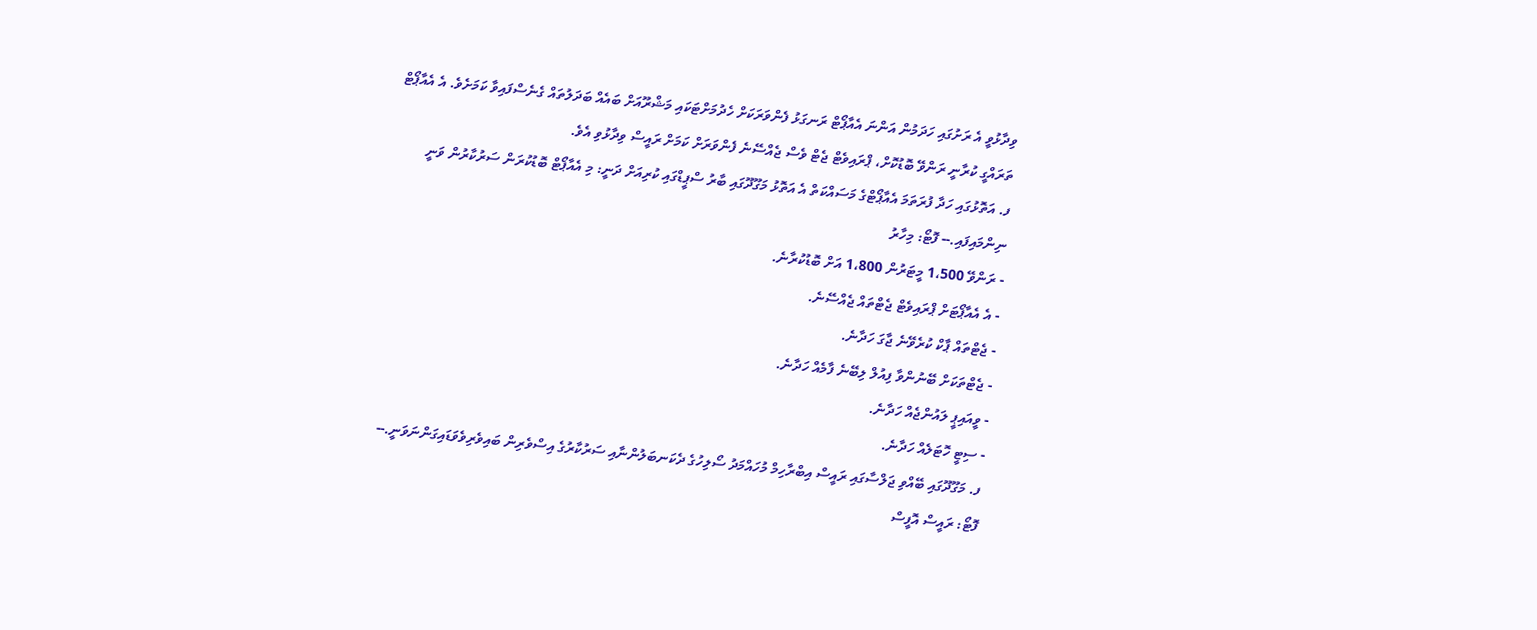ވިދާޅުވީ އެ ރަށުގައި ހަދަމުން އަންނަ އެއާޕޯޓް ރަނގަޅު ފެންވަރަކަށް ހެދުމަށްޓަކައި މަޝްރޫއަށް ބައެއް ބަދަލުތައް ގެނެސްފައިވާ ކަމަށެވެ. އެ އެއާޕޯޓް ތަރައްގީ ކުރާނީ ރަންވޭ ބޮޑުކޮށް، ޕްރައިވެޓް ޖެޓް ވެސް ޖެއްސޭނެ ފެންވަރަށް ކަމަށް ރައީސް ވިދާޅުވި އެވެ.
ފ. އަތޮޅުގައި ހަދާ ފުރަތަމަ އެއާޕޯޓްގެ މަސައްކަތް އެ އަތޮޅު މަގޫދޫގައި ބާރު ސްޕީޑްގައި ކުރިއަށް ދަނީ: މި އެއާޕޯޓް ބޮޑުކުރަން ސަރުކާރުން ވަނީ ނިންމައިފައި.-- ފޮޓޯ: މިހާރު
- ރަންވޭ 1،500 މީޓަރުން 1،800 އަށް ބޮޑުކުރާނެ.
- އެ އެއާޕޯޓަށް ޕްރައިވެޓް ޖެޓްތައް ޖެއްސޭނެ.
- ޖެޓްތައް ޕާކް ކުރެވޭނެ ޖާގަ ހަދާނެ.
- ޖެޓްތަކަށް ބޭނުންވާ ފިއުލް ލިބޭނެ ފާމެއް ހަދާނެ.
- ވީއައިޕީ ލައުންޖެއް ހަދާނެ.
- ސިޓީ ހޮޓަލެއް ހަދާނެ.
ފ. މަގޫދޫގައި ބޭއްވި ޖަލްސާގައި ރައީސް އިބްރާހިމް މުހައްމަދު ސޯލިހުގެ ދެކަނބަލުންނާއި ސަރުކާރުގެ އިސްވެރިން ބައިވެރިވެވަޑައިގަންނަވަނީ.-- ފޮޓޯ: ރައީސް އޮފީސް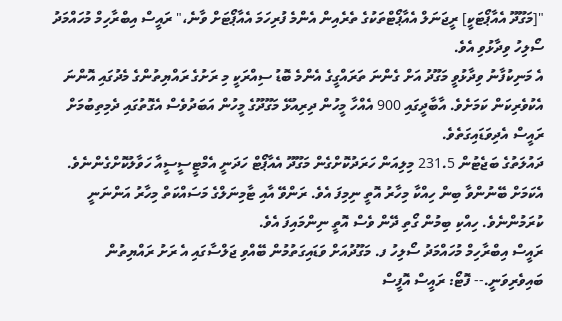"[މަގޫދޫ އެއާޕޯޓަކީ] ރީޖަނަލް އެއާޕޯޓްތަކުގެ ތެރެއިން އެންމެ ފުރިހަމަ އެއާޕޯޓަށް ވާނެ،" ރައީސް އިބްރާހިމް މުހައްމަދު ސޯލިހު ވިދާޅުވި އެވެ.
އެ މަނިކުފާނު ވިދާޅުވީ މަގޫދު އަށް ގެންނަ ތަރައްގީގެ އެންމެ ބޮޑު ސިއްރަކީ މި ރަށުގެ ރައްޔިތުންގެ މެދުގައި އޮންނަ އެކުވެރިކަން ކަމަށެވެ. އާބާދީގައި 900 އެއްހާ މީހުން ދިރިއުޅޭ މަގޫދޫގެ މީހުން އަބަދުވެސް އެގޮތުގައި ދެމިތިބުމަށް ރައީސް އެދިވަޑައިގަތެވެ.
ދައުލަތުގެ ބަޖެޓުން 231.5 މިލިއަން ހަރަދުކޮށްގެން މަގޫދޫ އެއާޕޯޓް ހަދަނީ އެމްޓީސީސީއާ ހަވާލުކޮށްގެންނެވެ. އެކަމަށް ބޭނުންވާ ބިން ހިއްކާ މިހާރު އޮތީ ނިމިފަ އެވެ. ރަންވޭ އާއި ޓާމިނަލްގެ މަސައްކަތް މިހާރު އަންނަނީ ކުރަމުންނެވެ. ހިއްކި ބިމުން ގޯތި ދޭން ވެސް އޮތީ ނިންމައިފަ އެވެ.
ރައީސް އިބްރާހިމް މުހައްމަދު ސޯލިހު ފ. މަގޫދުއަށް ވަޑައިގަތުމުން ބޭއްވި ޖަލްސާގައި އެ ރަށު ރައްޔިތުން ބައިވެރިވަނީ.-- ފޮޓޯ: ރައީސް އޮފީސް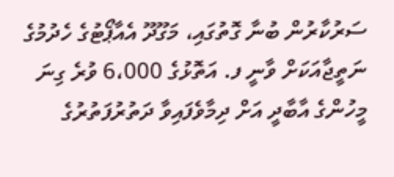ސަރުކާރުން ބުނާ ގޮތުގައި، މަގޫދޫ އެއާޕޯޓުގެ ހެދުމުގެ ނަތީޖާއަކަށް ވާނީ ފ. އަތޮޅުގެ 6،000 ވުރެ ގިނަ މީހުންގެ އާބާދީ އަށް ދިމާވެފައިވާ ދަތުރުފަތުރުގެ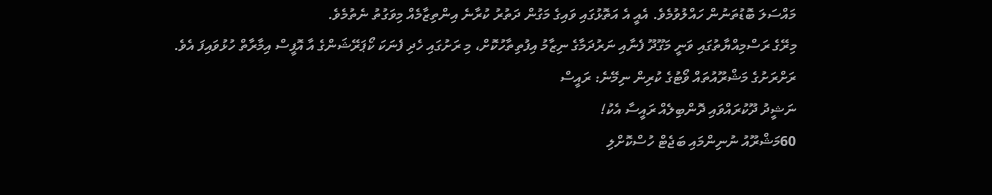މައްސަލަ ބޮޑުތަނުން ހައްލުވުމެވެ. އެއީ އެ އަތޮޅުގައި ވައިގެ މަގުން ދަތުރު ކުރާނެ އިންތިޒާމެއް މިވަގުތު ނެތުމެވެ.
މިރޭގެ ރަސްމިއްޔާތުގައި ވަނީ މަގޫދޫ ފެނާއި ނަރުދަމާގެ ނިޒާމު އިފުތިތާހުކޮށް، މި ރަށުގައި ހެދި ފެނަކަ ކޯޕަރޭޝަންގެ އާ އޮފީސް އިމާރާތް ހުޅުވައިފަ އެވެ.
ރަށްރަށުގެ މަޝްރޫއުތައް ވޯޓުގެ ކުރިން ނިމޭނެ: ރައީސް
ނަޝީދު ދޫކުރައްވައި ދޮންބިލެއް ރައީސާ އެކު!
60މަޝްރޫއު ނުނިންމައި ބަޖެޓް ހުސްކޮށްލި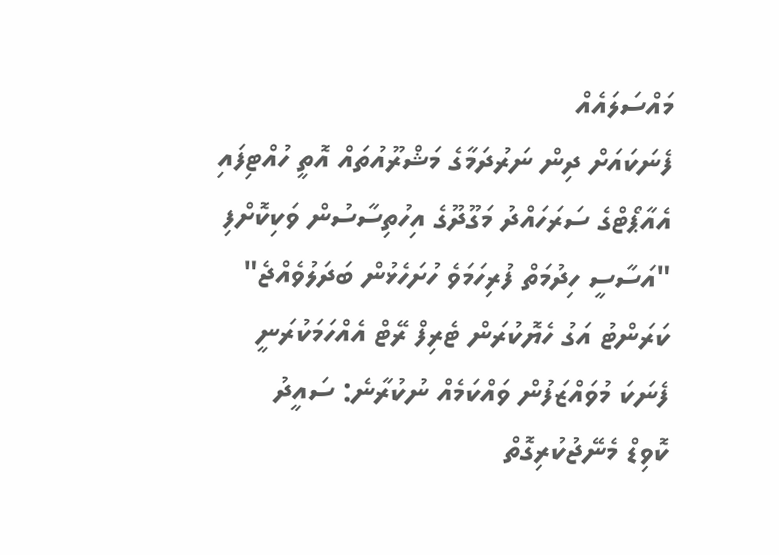މައްސަލައެއް
ފެނަކައަށް ދިން ނަރުދަމާގެ މަޝްރޫއުތައް އޮތީ ހުއްޓިފައި
އެއާޕޯޓްގެ ސަރަހައްދު މަގޫދޫގެ އިހުތިސާސުން ވަކިކޮށްފި
"އަސާސީ ހިދުމަތް ފުރިހަމަވެ ހުށަހެޅުން ބަދަލުވެއްޖެ"
ކަރަންޓު އަގު ހެޔޮކުރަން ޓެރިފް ރޭޓް އެއްހަމަކުރަނީ
ފެނަކަ މުވައްޒަފުން ވައްކަމެއް ނުކުރާނެ: ސައީދު
ކޮވިޑް މެނޭޖުކުރިގޮތް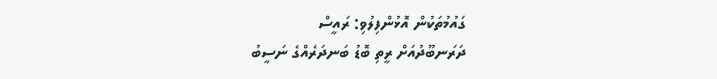ގައުމުތަކުން އޮޅުންފިލުވި: ރައީސް
ދަރަނބޫދުއަށް ރީތި ބޮޑު ބަނދަރެއްގެ ނަސީބު